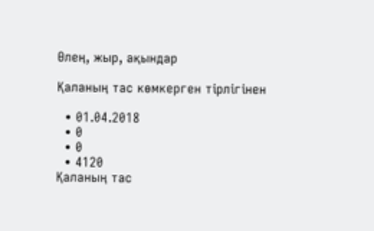Өлең, жыр, ақындар

Қаланың тас көмкерген тірлігінен

  • 01.04.2018
  • 0
  • 0
  • 4120
Қаланың тас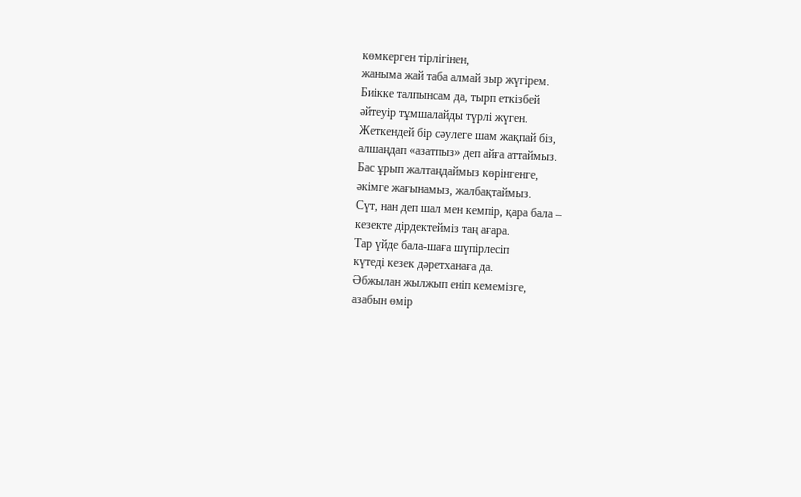көмкерген тірлігінен,
жаныма жай таба алмай зыр жүгірем.
Биікке талпынсам да, тырп еткізбей
әйтеуір тұмшалайды түрлі жүген.
Жеткендей бір сәулеге шам жақпай біз,
алшаңдап «азатпыз» деп айға аттаймыз.
Бас ұрып жалтаңдаймыз көрінгенге,
әкімге жағынамыз, жалбақтаймыз.
Сүт, нан деп шал мен кемпір, қара бала –
кезекте дірдектейміз таң ағара.
Тар үйде бала-шаға шүпірлесіп
күтеді кезек дәретханаға да.
Әбжылан жылжып еніп кемемізге,
азабын өмір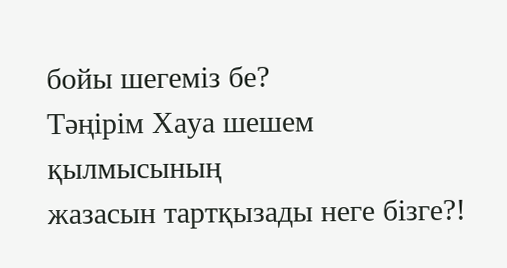бойы шегеміз бе?
Тәңірім Хауа шешем қылмысының
жазасын тартқызады неге бізге?!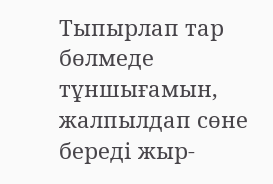Тыпырлап тар бөлмеде тұншығамын,
жалпылдап сөне береді жыр-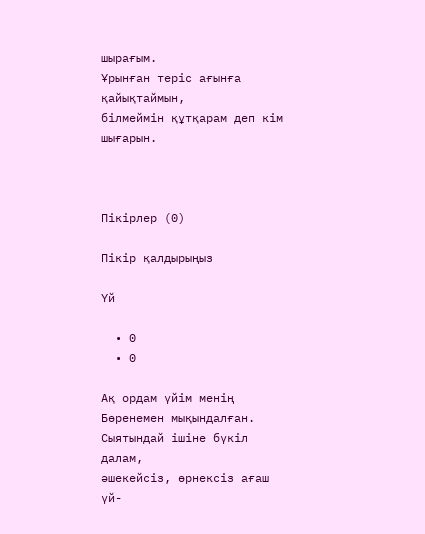шырағым.
Ұрынған теріс ағынға қайықтаймын,
білмеймін құтқарам деп кім шығарын.



Пікірлер (0)

Пікір қалдырыңыз

Үй

  • 0
  • 0

Ақ ордам үйім менің
Бөренемен мықындалған.
Сыятындай ішіне бүкіл далам,
әшекейсіз, өрнексіз ағаш үй-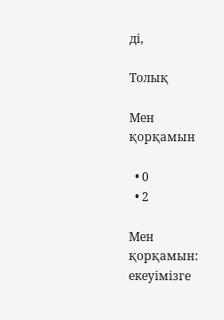ді,

Толық

Мен қорқамын

  • 0
  • 2

Мен қорқамын:
екеуімізге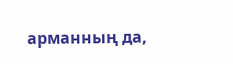арманның да,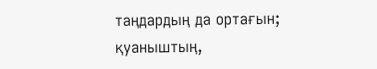таңдардың да ортағын;
қуаныштың,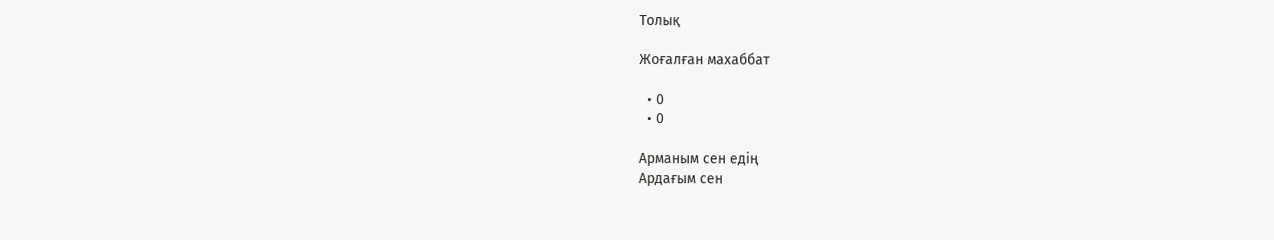Толық

Жоғалған махаббат

  • 0
  • 0

Арманым сен едің
Ардағым сен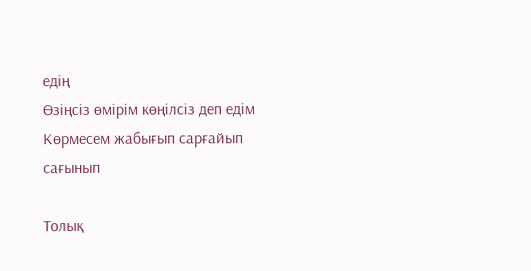едің
Өзіңсіз өмірім көңілсіз деп едім
Көрмесем жабығып сарғайып сағынып

Толық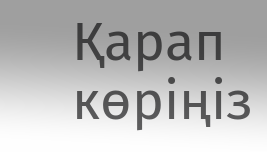Қарап көріңіз